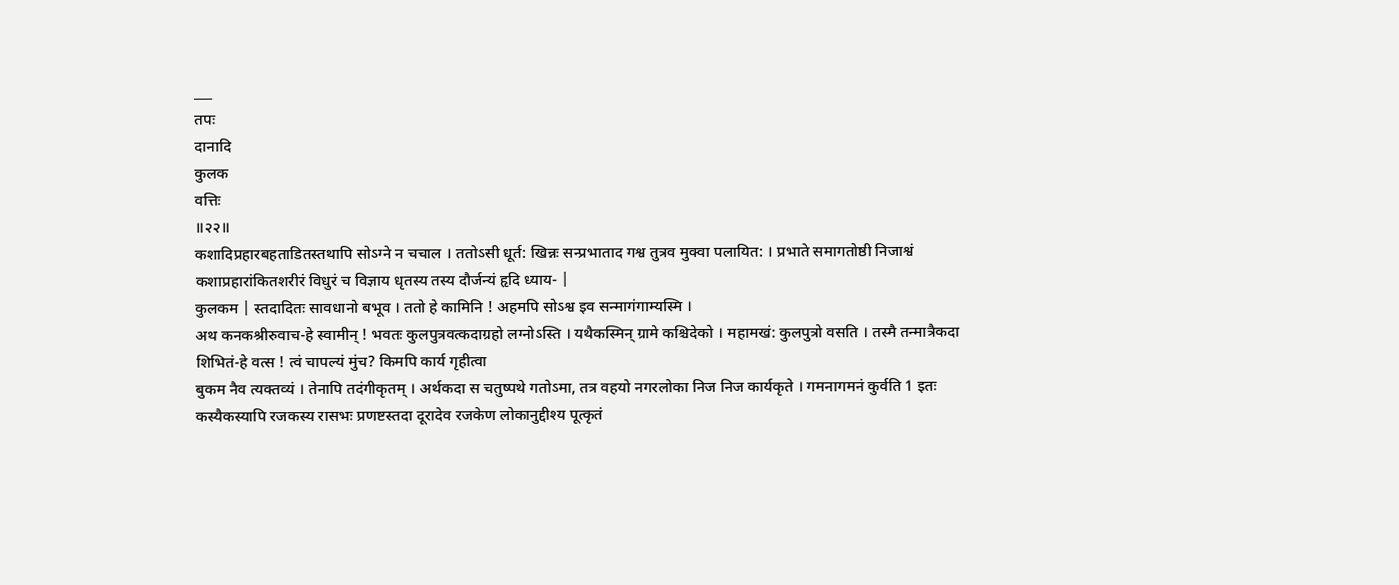___
तपः
दानादि
कुलक
वत्तिः
॥२२॥
कशादिप्रहारबहताडितस्तथापि सोऽग्ने न चचाल । ततोऽसी धूर्त: खिन्नः सन्प्रभाताद गश्व तुत्रव मुक्वा पलायित: । प्रभाते समागतोष्ठी निजाश्वं कशाप्रहारांकितशरीरं विधुरं च विज्ञाय धृतस्य तस्य दौर्जन्यं हृदि ध्याय- |
कुलकम | स्तदादितः सावधानो बभूव । ततो हे कामिनि ! अहमपि सोऽश्व इव सन्मागंगाम्यस्मि ।
अथ कनकश्रीरुवाच-हे स्वामीन् ! भवतः कुलपुत्रवत्कदाग्रहो लग्नोऽस्ति । यथैकस्मिन् ग्रामे कश्चिदेको । महामखं: कुलपुत्रो वसति । तस्मै तन्मात्रैकदा शिभितं-हे वत्स ! त्वं चापल्यं मुंच? किमपि कार्य गृहीत्वा
बुकम नैव त्यक्तव्यं । तेनापि तदंगीकृतम् । अर्थकदा स चतुष्पथे गतोऽमा, तत्र वहयो नगरलोका निज निज कार्यकृते । गमनागमनं कुर्वति 1 इतः कस्यैकस्यापि रजकस्य रासभः प्रणष्टस्तदा दूरादेव रजकेण लोकानुद्दीश्य पूत्कृतं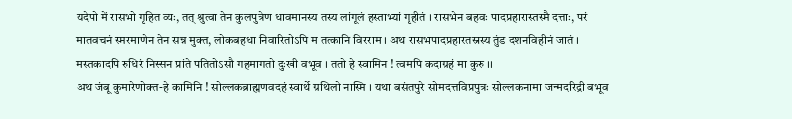यदेपो में रासभो गृहित व्यः, तत् श्रुत्वा तेन कुलपुत्रेण धावमानस्य तस्य लांगूलं हस्ताभ्यां गृहीतं । रासभेन बहवः पादप्रहारास्तस्मै दत्ताः, परं मातवचनं स्मरमाणेन तेन सन्न मुक्त, लोकबहधा निवारितोऽपि म तत्कानि विरराम । अथ रासभपादप्रहारतस्नस्य तुंड दशनविहीनं जातं । मस्तकादपि रुधिरं निस्सन प्रांते पतितोऽसौ गहमागतो दुःखी वभूव । ततो हे स्वामिन ! त्वमपि कदाग्रहं मा कुरु ।।
अथ जंबू कुमारेणोक्त-हे कामिनि ! सोल्लकब्राह्मणवदहं स्वार्थे ग्रथिलो नास्मि । यथा बसंतपुरे सोमदत्तविप्रपुत्रः सोल्लकनामा जन्मदरिद्री बभूव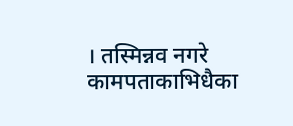। तस्मिन्नव नगरे कामपताकाभिधैका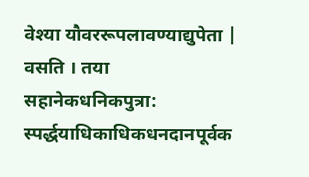वेश्या यौवररूपलावण्याद्युपेता | वसति । तया सहानेकधनिकपुत्रा: स्पर्द्धयाधिकाधिकधनदानपूर्वक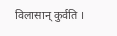विलासान् कुर्वति ।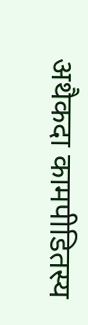अथैकदा कामपीडितस्य